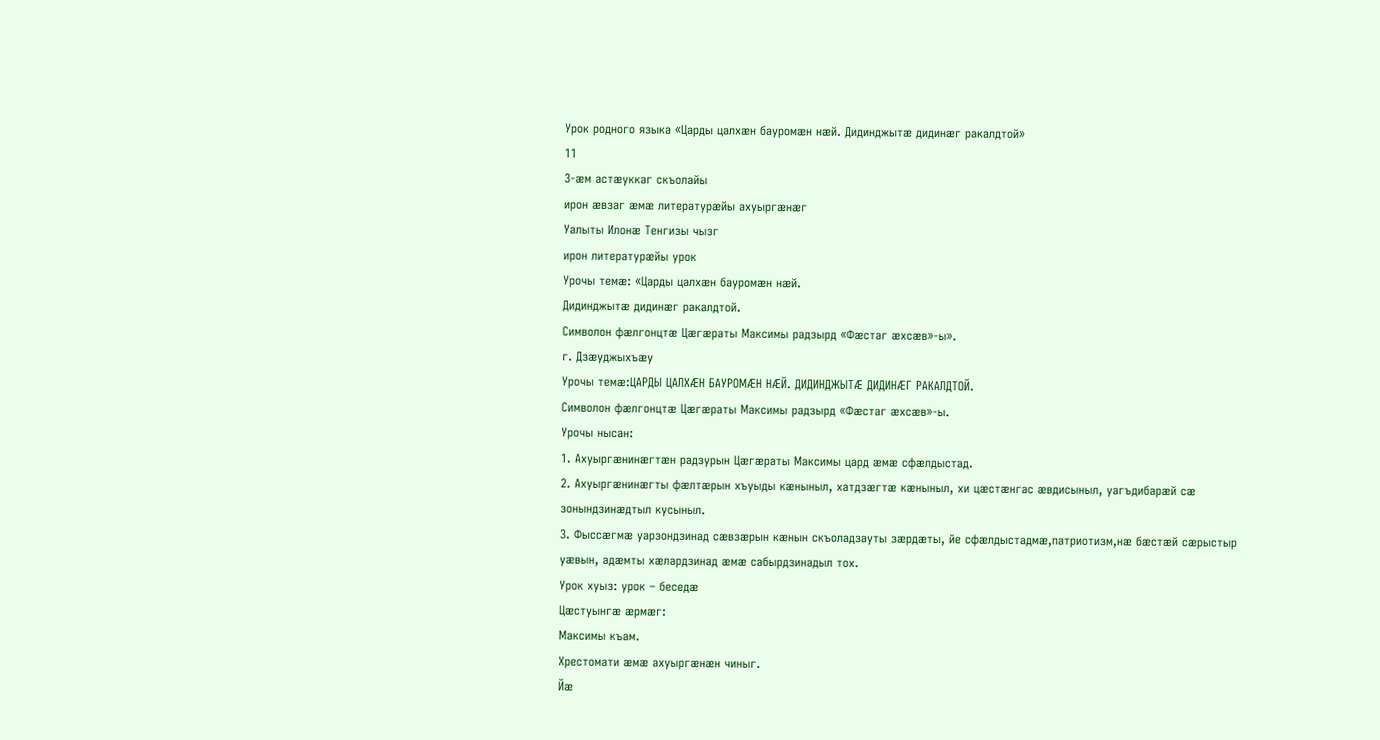Урок родного языка «Царды цалхӕн бауромӕн нӕй. Дидинджытӕ дидинӕг ракалдтой»
11
3-ӕм астӕуккаг скъолайы
ирон ӕвзаг ӕмӕ литературӕйы ахуыргӕнӕг
Уалыты Илонӕ Тенгизы чызг
ирон литературæйы урок
Урочы темӕ: «Царды цалхӕн бауромӕн нӕй.
Дидинджытӕ дидинӕг ракалдтой.
Символон фӕлгонцтӕ Цӕгӕраты Максимы радзырд «Фӕстаг ӕхсӕв»-ы».
г. Дзӕуджыхъӕу
Урочы темӕ:ЦАРДЫ ЦАЛХÆН БАУРОМÆН НÆЙ. ДИДИНДЖЫТÆ ДИДИНÆГ РАКАЛДТОЙ.
Символон фӕлгонцтӕ Цӕгӕраты Максимы радзырд «Фӕстаг ӕхсӕв»-ы.
Урочы нысан:
1. Ахуыргӕнинӕгтӕн радзурын Цӕгӕраты Максимы цард ӕмӕ сфӕлдыстад.
2. Ахуыргӕнинӕгты фӕлтӕрын хъуыды кӕныныл, хатдзӕгтӕ кӕныныл, хи цӕстӕнгас ӕвдисыныл, уагъдибарӕй сӕ зонындзинӕдтыл кусыныл.
3. Фыссӕгмӕ уарзондзинад сӕвзӕрын кӕнын скъоладзауты зӕрдӕты, йе сфӕлдыстадмӕ,патриотизм,нӕ бӕстӕй сӕрыстыр уӕвын, адӕмты хӕлардзинад ӕмӕ сабырдзинадыл тох.
Урок хуыз: урок – беседӕ
Цӕстуынгӕ ӕрмӕг:
Максимы къам.
Хрестомати ӕмӕ ахуыргӕнӕн чиныг.
Йӕ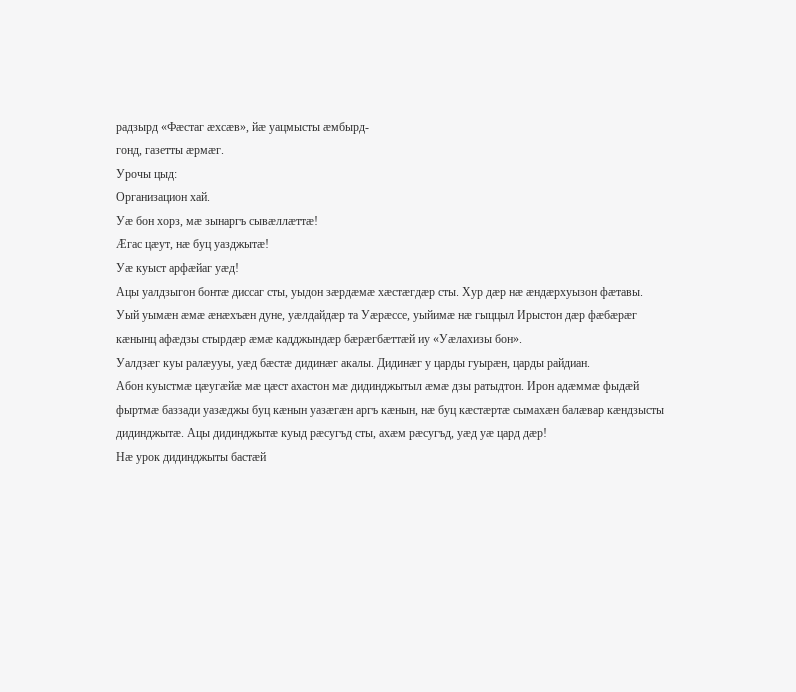радзырд «Фӕстаг ӕхсӕв», йӕ уацмысты ӕмбырд-
гонд, газетты ӕрмӕг.
Урочы цыд:
Организацион хай.
Уӕ бон хорз, мӕ зынаргъ сывӕллӕттӕ!
Æгас цӕут, нӕ буц уазджытӕ!
Уӕ куыст арфӕйаг уӕд!
Ацы уалдзыгон бонтӕ диссаг сты, уыдон зӕрдӕмӕ хӕстӕгдӕр сты. Хур дӕр нӕ ӕндӕрхуызон фӕтавы. Уый уымӕн ӕмӕ ӕнӕхъӕн дуне, уӕлдайдӕр та Уӕрӕссе, уыйимӕ нӕ гыццыл Ирыстон дӕр фӕбӕрӕг кӕнынц афӕдзы стырдӕр ӕмӕ кадджындӕр бӕрӕгбӕттӕй иу «Уӕлахизы бон».
Уалдзӕг куы ралӕууы, уӕд бӕстӕ дидинӕг акалы. Дидинӕг у царды гуырӕн, царды райдиан.
Абон куыстмӕ цӕугӕйӕ мӕ цӕст ахастон мӕ дидинджытыл ӕмӕ дзы ратыдтон. Ирон адӕммӕ фыдӕй фыртмӕ баззади уазӕджы буц кӕнын уазӕгӕн аргъ кӕнын, нӕ буц кӕстӕртӕ сымахӕн балӕвар кӕндзысты дидинджытӕ. Ацы дидинджытӕ куыд рӕсугъд сты, ахӕм рӕсугъд, уӕд уӕ цард дӕр!
Нӕ урок дидинджыты бастӕй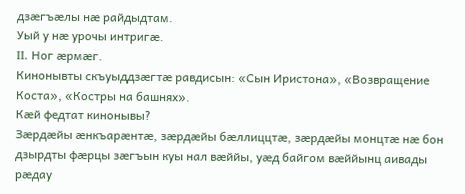дзӕгъӕлы нӕ райдыдтам.
Уый у нӕ урочы интригӕ.
II. Ног ӕрмӕг.
Кинонывты скъуыддзӕгтӕ равдисын: «Сын Иристона», «Возвращение Коста», «Костры на башнях».
Кӕй федтат кинонывы?
Зӕрдӕйы ӕнкъарӕнтӕ, зӕрдӕйы бӕллиццтӕ, зӕрдӕйы монцтӕ нӕ бон дзырдты фӕрцы зӕгъын куы нал вӕййы, уӕд байгом вӕййынц аивады рӕдау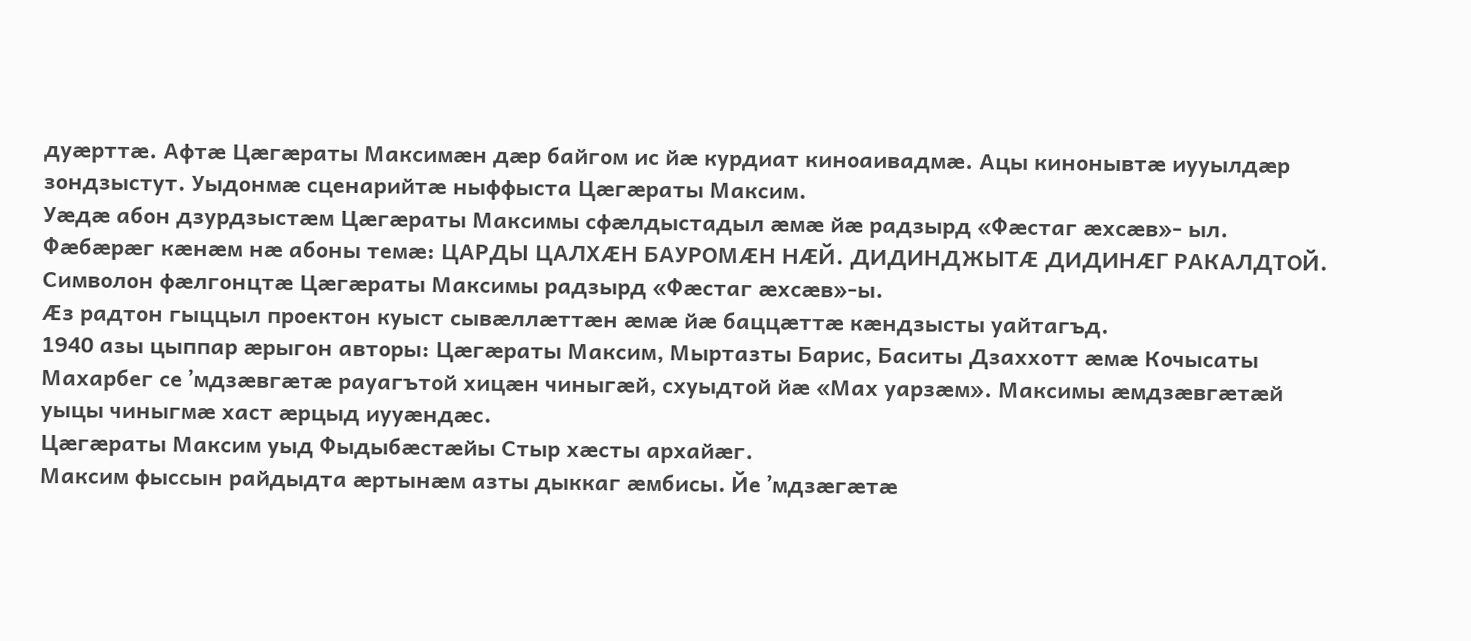дуӕрттӕ. Афтӕ Цӕгӕраты Максимӕн дӕр байгом ис йӕ курдиат киноаивадмӕ. Ацы кинонывтӕ иууылдӕр зондзыстут. Уыдонмӕ сценарийтӕ ныффыста Цӕгӕраты Максим.
Уӕдӕ абон дзурдзыстӕм Цӕгӕраты Максимы сфӕлдыстадыл ӕмӕ йӕ радзырд «Фӕстаг ӕхсӕв»- ыл. Фӕбӕрӕг кӕнӕм нӕ абоны темӕ: ЦАРДЫ ЦАЛХÆН БАУРОМÆН НÆЙ. ДИДИНДЖЫТÆ ДИДИНÆГ РАКАЛДТОЙ.
Символон фӕлгонцтӕ Цӕгӕраты Максимы радзырд «Фӕстаг ӕхсӕв»-ы.
Æз радтон гыццыл проектон куыст сывӕллӕттӕн ӕмӕ йӕ баццӕттӕ кӕндзысты уайтагъд.
1940 азы цыппар ӕрыгон авторы: Цӕгӕраты Максим, Мыртазты Барис, Баситы Дзаххотт ӕмӕ Кочысаты Махарбег се ʼмдзӕвгӕтӕ рауагътой хицӕн чиныгӕй, схуыдтой йӕ «Мах уарзӕм». Максимы ӕмдзӕвгӕтӕй уыцы чиныгмӕ хаст ӕрцыд иууӕндӕс.
Цӕгӕраты Максим уыд Фыдыбӕстӕйы Стыр хӕсты архайӕг.
Максим фыссын райдыдта ӕртынӕм азты дыккаг ӕмбисы. Йе ʼмдзӕгӕтӕ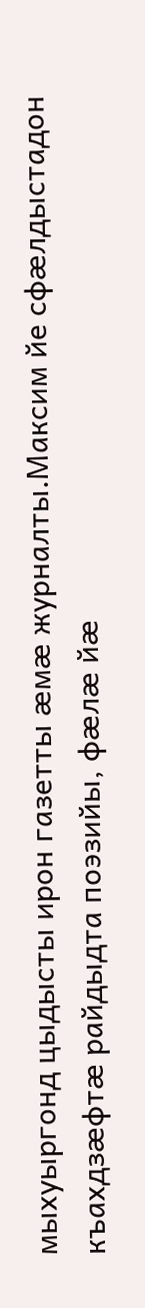мыхуыргонд цыдысты ирон газетты ӕмӕ журналты.Максим йе сфӕлдыстадон къахдзӕфтӕ райдыдта поэзийы, фӕлӕ йӕ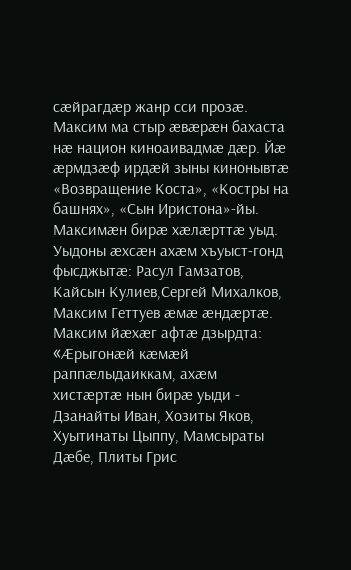сӕйрагдӕр жанр сси прозӕ.
Максим ма стыр ӕвӕрӕн бахаста нӕ национ киноаивадмӕ дӕр. Йӕ ӕрмдзӕф ирдӕй зыны кинонывтӕ «Возвращение Коста», «Костры на башнях», «Сын Иристона»-йы.
Максимӕн бирӕ хӕлӕрттӕ уыд. Уыдоны ӕхсӕн ахӕм хъуыст-гонд фысджытӕ: Расул Гамзатов, Кайсын Кулиев,Сергей Михалков, Максим Геттуев ӕмӕ ӕндӕртӕ.
Максим йӕхӕг афтӕ дзырдта: «Æрыгонӕй кӕмӕй раппӕлыдаиккам, ахӕм хистӕртӕ нын бирӕ уыди - Дзанайты Иван, Хозиты Яков, Хуытинаты Цыппу, Мамсыраты Дӕбе, Плиты Грис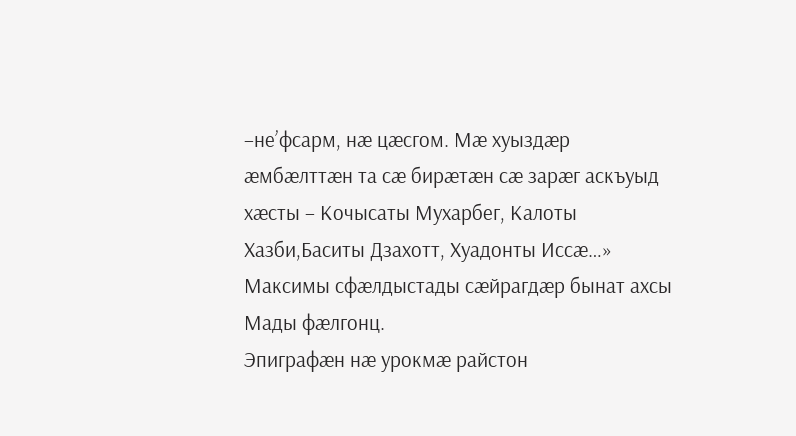–неʼфсарм, нӕ цӕсгом. Мӕ хуыздӕр ӕмбӕлттӕн та сӕ бирӕтӕн сӕ зарӕг аскъуыд хӕсты – Кочысаты Мухарбег, Калоты Хазби,Баситы Дзахотт, Хуадонты Иссӕ…»
Максимы сфӕлдыстады сӕйрагдӕр бынат ахсы Мады фӕлгонц.
Эпиграфӕн нӕ урокмӕ райстон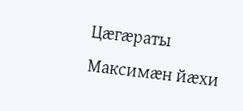Цӕгӕраты Максимӕн йӕхи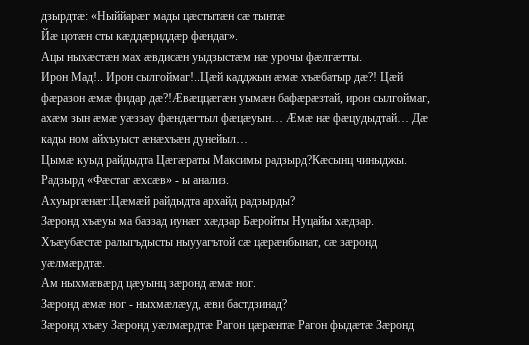дзырдтӕ: «Ныййарæг мады цæстытæн сæ тынтæ
Йæ цотæн сты кæддæриддæр фæндаг».
Ацы ныхӕстӕн мах ӕвдисӕн уыдзыстӕм нӕ урочы фӕлгӕтты.
Ирон Мад!.. Ирон сылгоймаг!..Цӕй кадджын ӕмӕ хъӕбатыр дӕ?! Цӕй фӕразон ӕмӕ фидар дӕ?!Æвӕццӕгӕн уымӕн бафӕрӕзтай, ирон сылгоймаг, ахӕм зын ӕмӕ уӕззау фӕндӕгтыл фӕцӕуын… Æмӕ нӕ фӕцудыдтай… Дӕ кады ном айхъуыст ӕнӕхъӕн дунейыл…
Цымӕ куыд райдыдта Цӕгӕраты Максимы радзырд?Кӕсынц чиныджы.
Радзырд «Фӕстаг ӕхсӕв» - ы анализ.
Ахуыргӕнӕг:Цӕмӕй райдыдта архайд радзырды?
Зӕронд хъӕуы ма баззад иунӕг хӕдзар Бӕройты Нуцайы хӕдзар.
Хъӕубӕстӕ ралыгъдысты ныууагътой сӕ цӕрӕнбынат, сӕ зӕронд уӕлмӕрдтӕ.
Ам ныхмӕвӕрд цӕуынц зӕронд ӕмӕ ног.
Зӕронд ӕмӕ ног - ныхмӕлӕуд, ӕви бастдзинад?
Зӕронд хъӕу Зӕронд уӕлмӕрдтӕ Рагон цӕрӕнтӕ Рагон фыдӕтӕ Зӕронд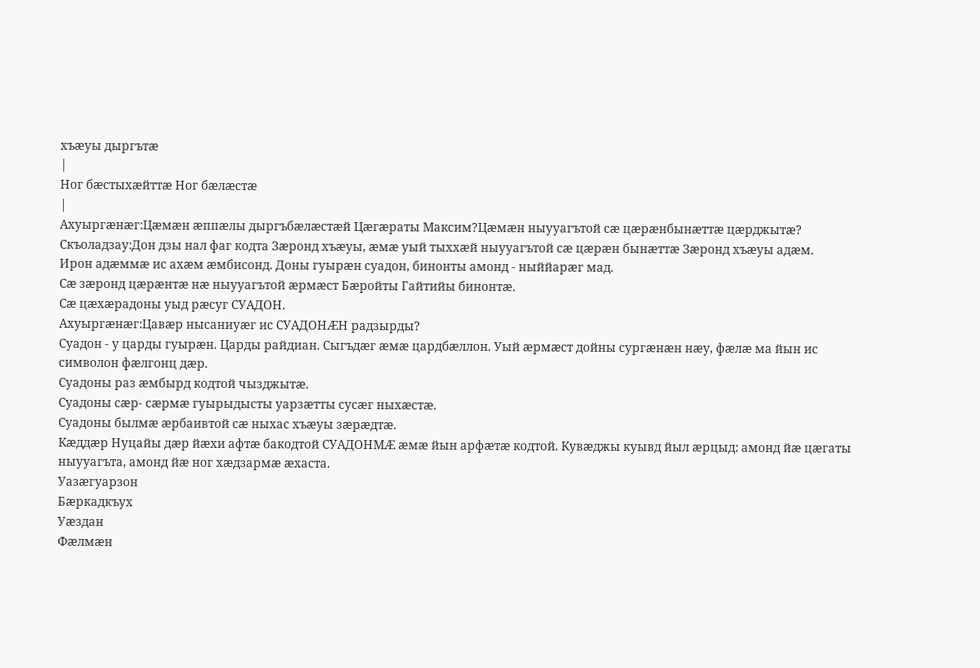хъӕуы дыргътӕ
|
Ног бӕстыхӕйттӕ Ног бӕлӕстӕ
|
Ахуыргӕнӕг:Цӕмӕн ӕппӕлы дыргъбӕлӕстӕй Цӕгӕраты Максим?Цӕмӕн ныууагътой сӕ цӕрӕнбынӕттӕ цӕрджытӕ?
Скъоладзау:Дон дзы нал фаг кодта Зӕронд хъӕуы, ӕмӕ уый тыххӕй ныууагътой сӕ цӕрӕн бынӕттӕ Зӕронд хъӕуы адӕм.
Ирон адӕммӕ ис ахӕм ӕмбисонд. Доны гуырӕн суадон, бинонты амонд - ныййарӕг мад.
Сӕ зӕронд цӕрӕнтӕ нӕ ныууагътой ӕрмӕст Бӕройты Гайтийы бинонтӕ.
Сӕ цӕхӕрадоны уыд рӕсуг СУАДОН.
Ахуыргӕнӕг:Цавӕр нысаниуӕг ис СУАДОНÆН радзырды?
Суадон - у царды гуырӕн. Царды райдиан. Сыгъдӕг ӕмӕ цардбӕллон. Уый ӕрмӕст дойны сургӕнӕн нӕу, фӕлӕ ма йын ис символон фӕлгонц дӕр.
Суадоны раз ӕмбырд кодтой чызджытӕ.
Суадоны сӕр- сӕрмӕ гуырыдысты уарзӕтты сусӕг ныхӕстӕ.
Суадоны былмӕ ӕрбаивтой сӕ ныхас хъӕуы зӕрӕдтӕ.
Кӕддӕр Нуцайы дӕр йӕхи афтӕ бакодтой СУАДОНМÆ ӕмӕ йын арфӕтӕ кодтой. Кувӕджы куывд йыл ӕрцыд: амонд йӕ цӕгаты ныууагъта, амонд йӕ ног хӕдзармӕ ӕхаста.
Уазӕгуарзон
Бӕркадкъух
Уӕздан
Фӕлмӕн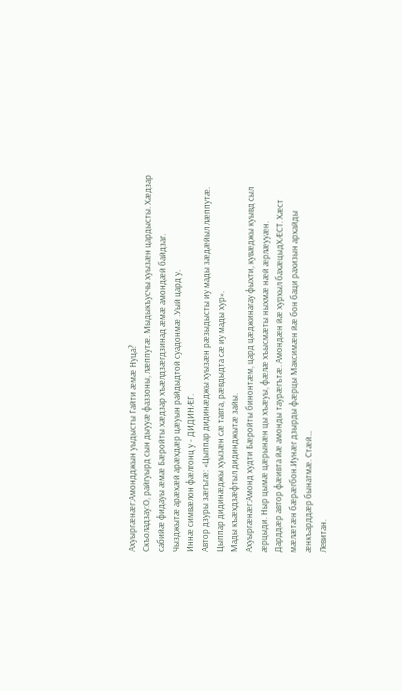Ахуыргӕнӕг:Амондджын уыдысты Гайти ӕмӕ Нуца?
Скъоладзау:О, райгуырд сын дыууӕ фаззоны, лӕппутӕ. Мыдыкъусчы хуызӕн цардысты. Хӕдзар сабийӕ фидауы ӕмӕ Бӕройты хӕдзар хъӕлдзӕгдзинад ӕмӕ амондӕй байдзаг.
Чызджытӕ арӕхӕй арӕхдӕр цӕуын райдыдтой суадонмӕ .Уый цард у.
Иннӕ симвӕлон фӕлгонц у - ДИДИНÆГ.
Автор дзуры зӕгъгӕ: «Цыппар дидинӕджы хуызӕн рӕзыдысты иу мады зӕдӕйыл лӕппутӕ. Цыппар дидинӕджы хуызӕн сӕ тавта, рӕвдыдта сӕ иу мады хур».
Мады къӕхдзӕфтыл дидинджытӕ зайы.
Ахуыргӕнӕг:Амонд худти Бӕройты бинонтӕм, цард цӕджинагау фыхти, кувӕджы куывд сыл ӕрцыди. Ныр цымӕ цӕрынӕн цы хъӕуы, фӕлӕ хъысмӕты ныхмӕ нӕй ӕрлӕууӕн.
Дарддӕр автор фӕивта йӕ амонды таурӕгътӕ. Амондӕн йӕ хурхыл бахӕцыдХÆСТ. Хӕст мӕлӕтӕн бӕрӕгбон.Иунӕг дзырды фӕрцы Максимӕн йӕ бон баци рахизын архайды ӕнкъарддӕр бынатмӕ. Стӕй…
Левитан.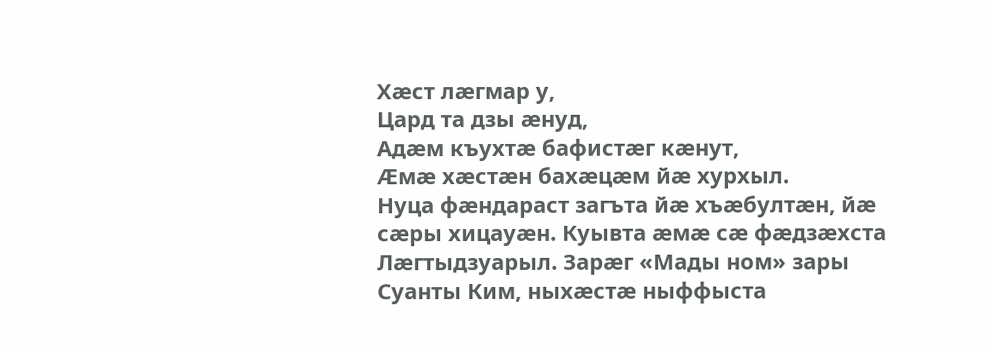Хӕст лӕгмар у,
Цард та дзы ӕнуд,
Адӕм къухтӕ бафистӕг кӕнут,
Æмӕ хӕстӕн бахӕцӕм йӕ хурхыл.
Нуца фӕндараст загъта йӕ хъӕбултӕн, йӕ сӕры хицауӕн. Куывта ӕмӕ сӕ фӕдзӕхста Лӕгтыдзуарыл. Зарӕг «Мады ном» зары Суанты Ким, ныхӕстӕ ныффыста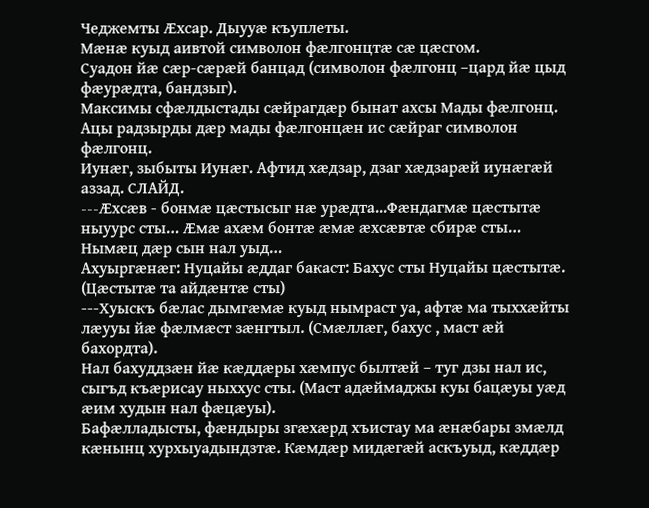Чеджемты Æхсар. Дыууӕ къуплеты.
Мӕнӕ куыд аивтой символон фӕлгонцтӕ сӕ цӕсгом.
Суадон йӕ сӕр-сӕрӕй банцад (символон фӕлгонц –цард йӕ цыд фӕурӕдта, бандзыг).
Максимы сфӕлдыстады сӕйрагдӕр бынат ахсы Мады фӕлгонц. Ацы радзырды дӕр мады фӕлгонцӕн ис сӕйраг символон фӕлгонц.
Иунӕг, зыбыты Иунӕг. Афтид хӕдзар, дзаг хӕдзарӕй иунӕгӕй аззад. СЛАЙД.
---Æхсӕв - бонмӕ цӕстысыг нӕ урӕдта...Фӕндагмӕ цӕстытӕ ныуурс сты… Æмӕ ахӕм бонтӕ ӕмӕ ӕхсӕвтӕ сбирӕ сты… Нымӕц дӕр сын нал уыд…
Ахуыргӕнӕг: Нуцайы ӕддаг бакаст: Бахус сты Нуцайы цӕстытӕ.
(Цӕстытӕ та айдӕнтӕ сты)
---Хуыскъ бӕлас дымгӕмӕ куыд нымраст уа, афтӕ ма тыххӕйты лӕууы йӕ фӕлмӕст зӕнгтыл. (Смӕллӕг, бахус , маст ӕй бахордта).
Нал бахуддзӕн йӕ кӕддӕры хӕмпус былтӕй – туг дзы нал ис, сыгъд къӕрисау ныххус сты. (Маст адӕймаджы куы бацӕуы уӕд ӕим худын нал фӕцӕуы).
Бафӕлладысты, фӕндыры згӕхӕрд хъистау ма ӕнӕбары змӕлд кӕнынц хурхыуадындзтӕ. Кӕмдӕр мидӕгӕй аскъуыд, кӕддӕр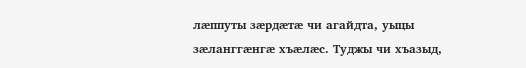лӕппуты зӕрдӕтӕ чи агайдта, уыцы зӕланггӕнгӕ хъӕлӕс. Туджы чи хъазыд,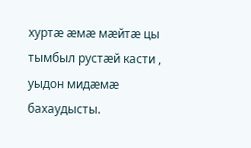хуртӕ ӕмӕ мӕйтӕ цы тымбыл рустӕй касти , уыдон мидӕмӕ бахаудысты.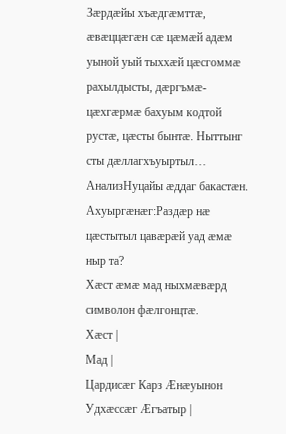Зӕрдӕйы хъӕдгӕмттӕ, ӕвӕццӕгӕн сӕ цӕмӕй адӕм уыной уый тыххӕй цӕсгоммӕ рахылдысты, дӕргъмӕ-цӕхгӕрмӕ бахуым кодтой рустӕ, цӕсты бынтӕ. Ныттынг сты дӕллагхъуыртыл…
АнализНуцайы ӕддаг бакастӕн.
Ахуыргӕнӕг:Раздӕр нӕ цӕстытыл цавӕрӕй уад ӕмӕ ныр та?
Хӕст ӕмӕ мад ныхмӕвӕрд символон фӕлгонцтӕ.
Хӕст |
Мад |
Цардисӕг Карз Æнӕуынон Удхӕссӕг Æгъатыр |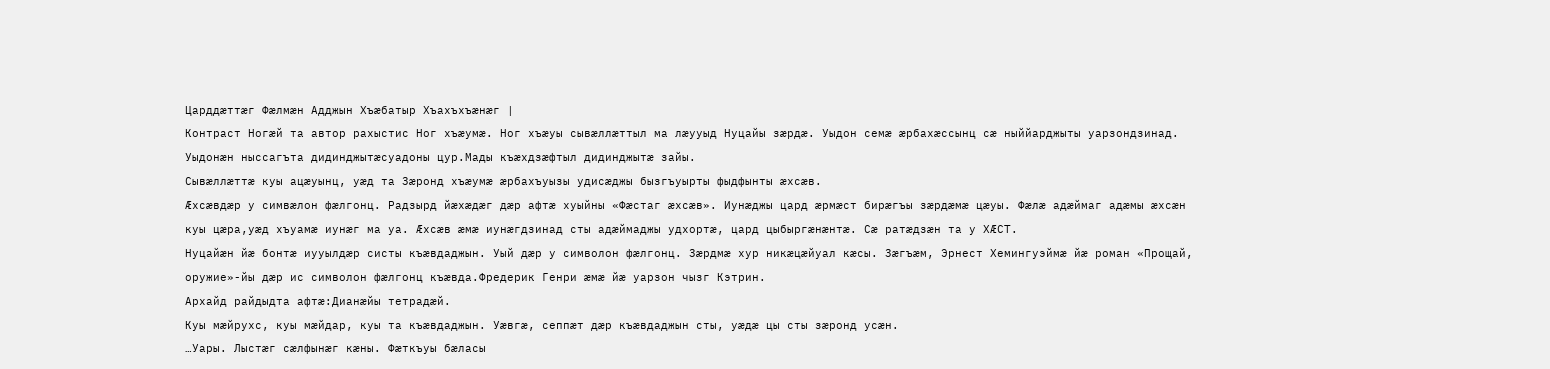Царддӕттӕг Фӕлмӕн Адджын Хъӕбатыр Хъахъхъӕнӕг |
Контраст Ногӕй та автор рахыстис Ног хъӕумӕ. Ног хъӕуы сывӕллӕттыл ма лӕууыд Нуцайы зӕрдӕ. Уыдон семӕ ӕрбахӕссынц сӕ ныййарджыты уарзондзинад. Уыдонӕн ныссагъта дидинджытӕсуадоны цур.Мады къӕхдзӕфтыл дидинджытӕ зайы.
Сывӕллӕттӕ куы ацӕуынц, уӕд та Зӕронд хъӕумӕ ӕрбахъуызы удисӕджы бызгъуырты фыдфынты ӕхсӕв.
Æхсӕвдӕр у симвӕлон фӕлгонц. Радзырд йӕхӕдӕг дӕр афтӕ хуыйны «Фӕстаг ӕхсӕв». Иунӕджы цард ӕрмӕст бирӕгъы зӕрдӕмӕ цӕуы. Фӕлӕ адӕймаг адӕмы ӕхсӕн куы цӕра,уӕд хъуамӕ иунӕг ма уа. Æхсӕв ӕмӕ иунӕгдзинад сты адӕймаджы удхортӕ, цард цыбыргӕнӕнтӕ. Сӕ ратӕдзӕн та у ХÆСТ.
Нуцайӕн йӕ бонтӕ иууылдӕр систы къӕвдаджын. Уый дӕр у символон фӕлгонц. Зӕрдмӕ хур никӕцӕйуал кӕсы. Зӕгъӕм, Эрнест Хемингуэймӕ йӕ роман «Прощай, оружие»-йы дӕр ис символон фӕлгонц къӕвда.Фредерик Генри ӕмӕ йӕ уарзон чызг Кэтрин.
Архайд райдыдта афтӕ:Дианӕйы тетрадӕй.
Куы мӕйрухс, куы мӕйдар, куы та къӕвдаджын. Уӕвгӕ, сеппӕт дӕр къӕвдаджын сты, уӕдӕ цы сты зӕронд усӕн.
…Уары. Лыстӕг сӕлфынӕг кӕны. Фӕткъуы бӕласы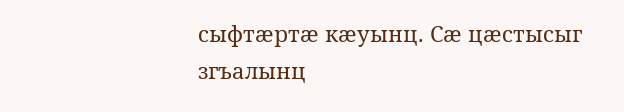сыфтӕртӕ кӕуынц. Сӕ цӕстысыг згъалынц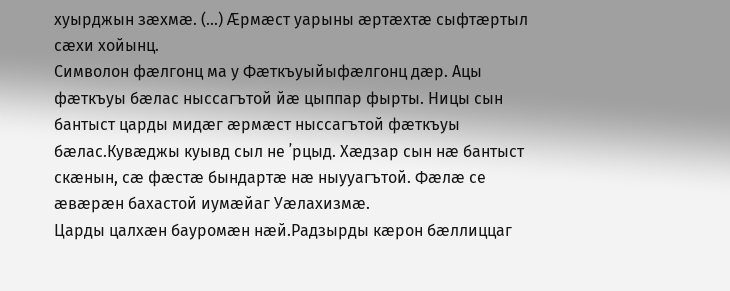хуырджын зӕхмӕ. (...) Æрмӕст уарыны ӕртӕхтӕ сыфтӕртыл сӕхи хойынц.
Символон фӕлгонц ма у Фӕткъуыйыфӕлгонц дӕр. Ацы фӕткъуы бӕлас ныссагътой йӕ цыппар фырты. Ницы сын бантыст царды мидӕг ӕрмӕст ныссагътой фӕткъуы бӕлас.Кувӕджы куывд сыл не ᾽рцыд. Хӕдзар сын нӕ бантыст скӕнын, сӕ фӕстӕ бындартӕ нӕ ныууагътой. Фӕлӕ се ӕвӕрӕн бахастой иумӕйаг Уӕлахизмӕ.
Царды цалхӕн бауромӕн нӕй.Радзырды кӕрон бӕллиццаг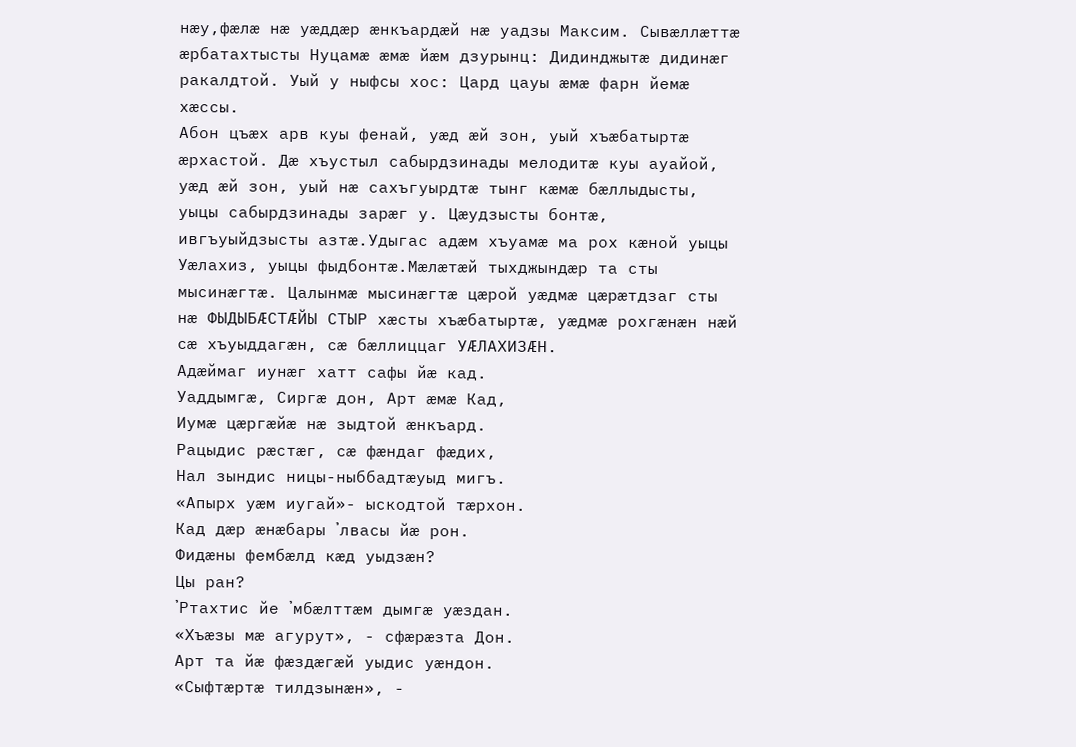нӕу,фӕлӕ нӕ уӕддӕр ӕнкъардӕй нӕ уадзы Максим. Сывӕллӕттӕ ӕрбатахтысты Нуцамӕ ӕмӕ йӕм дзурынц: Дидинджытӕ дидинӕг ракалдтой. Уый у ныфсы хос: Цард цауы ӕмӕ фарн йемӕ хӕссы.
Абон цъӕх арв куы фенай, уӕд ӕй зон, уый хъӕбатыртӕ ӕрхастой. Дӕ хъустыл сабырдзинады мелодитӕ куы ауайой, уӕд ӕй зон, уый нӕ сахъгуырдтӕ тынг кӕмӕ бӕллыдысты, уыцы сабырдзинады зарӕг у. Цӕудзысты бонтӕ, ивгъуыйдзысты азтӕ.Удыгас адӕм хъуамӕ ма рох кӕной уыцы Уӕлахиз, уыцы фыдбонтӕ.Мӕлӕтӕй тыхджындӕр та сты мысинӕгтӕ. Цалынмӕ мысинӕгтӕ цӕрой уӕдмӕ цӕрӕтдзаг сты нӕ ФЫДЫБÆСТÆЙЫ СТЫР хӕсты хъӕбатыртӕ, уӕдмӕ рохгӕнӕн нӕй сӕ хъуыддагӕн, сӕ бӕллиццаг УÆЛАХИЗÆН.
Адӕймаг иунӕг хатт сафы йӕ кад.
Уаддымгӕ, Сиргӕ дон, Арт ӕмӕ Кад,
Иумӕ цӕргӕйӕ нӕ зыдтой ӕнкъард.
Рацыдис рӕстӕг, сӕ фӕндаг фӕдих,
Нал зындис ницы-ныббадтӕуыд мигъ.
«Апырх уӕм иугай»- ыскодтой тӕрхон.
Кад дӕр ӕнӕбары ᾽лвасы йӕ рон.
Фидӕны фембӕлд кӕд уыдзӕн?
Цы ран?
᾽Ртахтис йе ᾽мбӕлттӕм дымгӕ уӕздан.
«Хъӕзы мӕ агурут», - сфӕрӕзта Дон.
Арт та йӕ фӕздӕгӕй уыдис уӕндон.
«Сыфтӕртӕ тилдзынӕн», -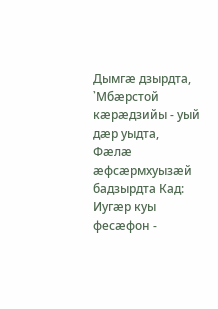Дымгӕ дзырдта,
᾽Мбӕрстой кӕрӕдзийы - уый дӕр уыдта,
Фӕлӕ ӕфсӕрмхуызӕй бадзырдта Кад:
Иугӕр куы фесӕфон -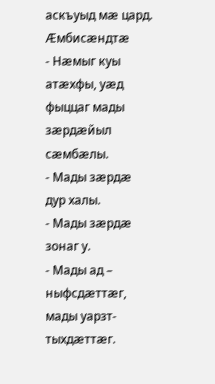аскъуыд мӕ цард.
Æмбисӕндтӕ
- Нӕмыг куы атӕхфы, уӕд фыццаг мады зӕрдӕйыл сӕмбӕлы.
- Мады зӕрдӕ дур халы.
- Мады зӕрдӕ зонаг у.
- Мады ад – ныфсдӕттӕг, мады уарзт-тыхдӕттӕг.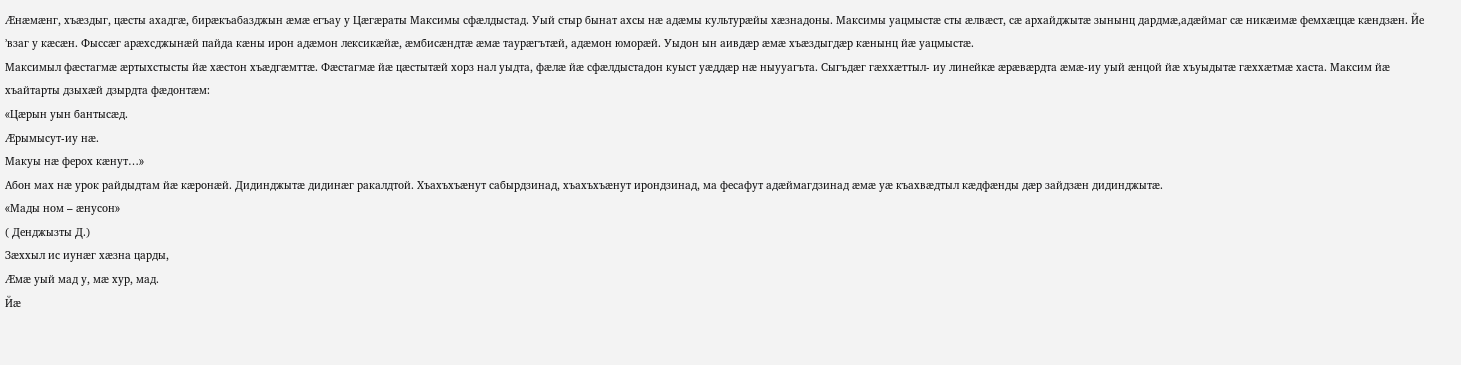Æнӕмӕнг, хъӕздыг, цӕсты ахадгӕ, бирӕкъабазджын ӕмӕ егъау у Цӕгӕраты Максимы сфӕлдыстад. Уый стыр бынат ахсы нӕ адӕмы культурӕйы хӕзнадоны. Максимы уацмыстӕ сты ӕлвӕст, сӕ архайджытӕ зынынц дардмӕ,адӕймаг сӕ никӕимӕ фемхӕццӕ кӕндзӕн. Йе ʼвзаг у кӕсӕн. Фыссӕг арӕхсджынӕй пайда кӕны ирон адӕмон лексикӕйӕ, ӕмбисӕндтӕ ӕмӕ таурӕгътӕй, адӕмон юморӕй. Уыдон ын аивдӕр ӕмӕ хъӕздыгдӕр кӕнынц йӕ уацмыстӕ.
Максимыл фӕстагмӕ ӕртыхстысты йӕ хӕстон хъӕдгӕмттӕ. Фӕстагмӕ йӕ цӕстытӕй хорз нал уыдта, фӕлӕ йӕ сфӕлдыстадон куыст уӕддӕр нӕ ныууагъта. Сыгъдӕг гӕххӕттыл- иу линейкӕ ӕрӕвӕрдта ӕмӕ-иу уый ӕнцой йӕ хъуыдытӕ гӕххӕтмӕ хаста. Максим йæ хъайтарты дзыхæй дзырдта фæдонтæм:
«Цæрын уын бантысæд.
Æрымысут-иу нæ.
Макуы нæ ферох кæнут…»
Абон мах нӕ урок райдыдтам йӕ кӕронӕй. Дидинджытӕ дидинӕг ракалдтой. Хъахъхъӕнут сабырдзинад, хъахъхъӕнут ирондзинад, ма фесафут адӕймагдзинад ӕмӕ уӕ къахвӕдтыл кӕдфӕнды дӕр зайдзӕн дидинджытӕ.
«Мады ном – æнусон»
( Денджызты Д.)
Зæххыл ис иунæг хæзна царды,
Æмæ уый мад у, мæ хур, мад.
Йæ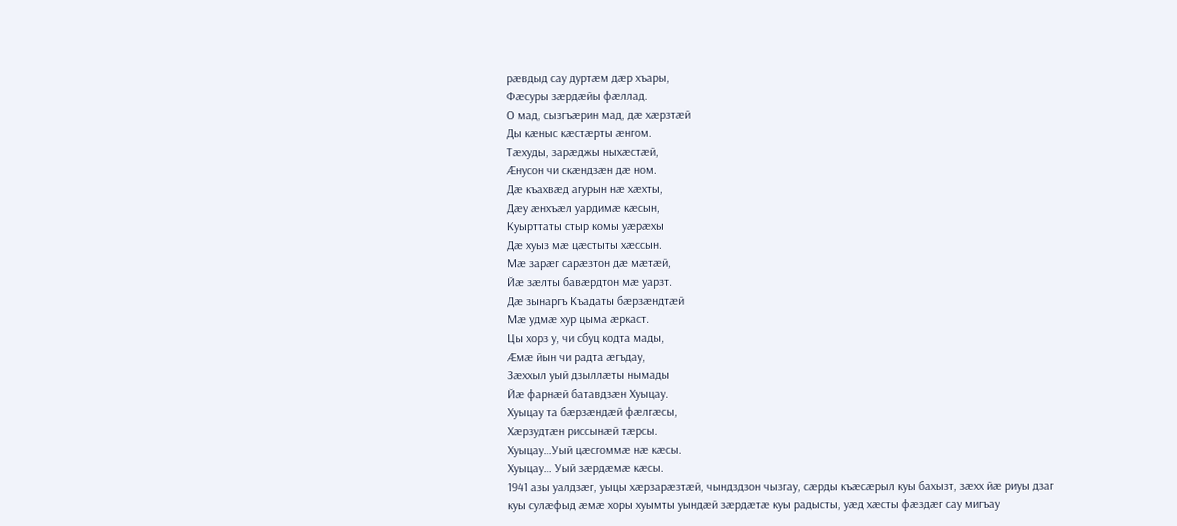рæвдыд сау дуртæм дæр хъары,
Фæсуры зæрдæйы фæллад.
О мад, сызгъæрин мад, дæ хæрзтæй
Ды кæныс кæстæрты æнгом.
Тæхуды, зарæджы ныхæстæй,
Æнусон чи скæндзæн дæ ном.
Дæ къахвæд агурын нæ хæхты,
Дæу æнхъæл уардимæ кæсын,
Куырттаты стыр комы уæрæхы
Дæ хуыз мæ цæстыты хæссын.
Мæ зарæг сарæзтон дæ мæтæй,
Йæ зæлты бавæрдтон мæ уарзт.
Дæ зынаргъ Къадаты бæрзæндтæй
Мæ удмæ хур цыма æркаст.
Цы хорз у, чи сбуц кодта мады,
Æмæ йын чи радта æгъдау,
Зæххыл уый дзыллæты нымады
Йæ фарнæй батавдзæн Хуыцау.
Хуыцау та бæрзæндæй фæлгæсы,
Хæрзудтæн риссынæй тæрсы.
Хуыцау…Уый цæсгоммæ нæ кæсы.
Хуыцау… Уый зæрдæмæ кæсы.
1941 азы уалдзæг, уыцы хæрзарæзтæй, чындздзон чызгау, сæрды къæсæрыл куы бахызт, зæхх йæ риуы дзаг куы сулæфыд æмæ хоры хуымты уындæй зæрдæтæ куы радысты, уæд хæсты фæздæг сау мигъау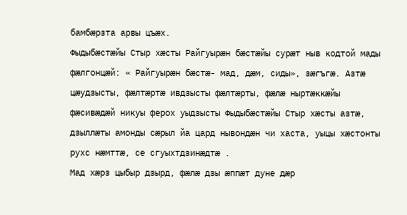бамбæрзта арвы цъæх.
Фыдыбæстæйы Стыр хæсты Райгуырæн бæстæйы сурæт ныв кодтой мады фæлгонцæй: « Райгуырæн бæстæ- мад, дæм, сиды», зæгъгæ. Азтæ цæудзысты, фæлтæртæ ивдзысты фæлтæрты, фæлæ ныртæккæйы фæсивæдæй никуы ферох уыдзысты Фыдыбæстæйы Стыр хæсты азтæ, дзыллæты амонды сæрыл йа цард нывондæн чи хаста, уыцы хæстонты рухс нæмттæ, се сгуыхтдзинæдтæ .
Мад хæрз цыбыр дзырд, фæлæ дзы æппæт дуне дæр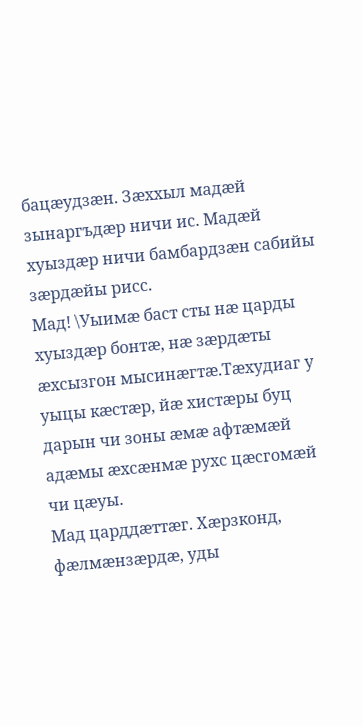бацæудзæн. Зæххыл мадæй зынаргъдæр ничи ис. Мадæй хуыздæр ничи бамбардзæн сабийы зæрдæйы рисс.
Мад! \Уыимæ баст сты нæ царды хуыздæр бонтæ, нæ зæрдæты æхсызгон мысинæгтæ.Тæхудиаг у уыцы кæстæр, йæ хистæры буц дарын чи зоны æмæ афтæмæй адæмы æхсæнмæ рухс цæсгомæй чи цæуы.
Мад царддæттæг. Хæрзконд, фæлмæнзæрдæ, уды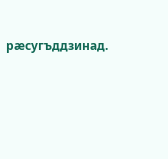рæсугъддзинад.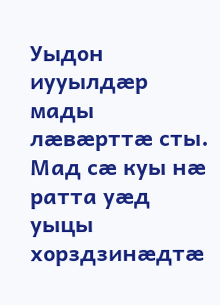Уыдон иууылдæр мады лæвæрттæ сты. Мад сæ куы нæ ратта уæд уыцы хорздзинæдтæ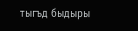тыгъд быдыры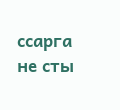ссарга не сты